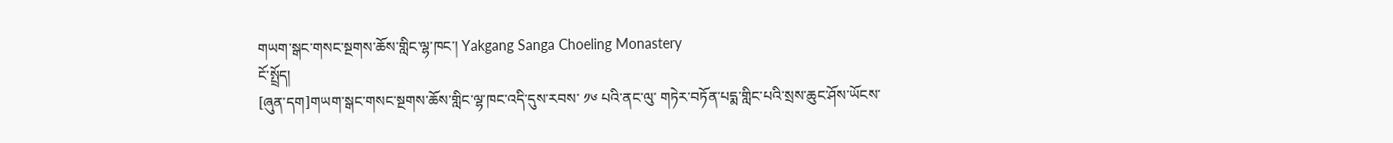གཡག་སྒང་གསང་སྔགས་ཆོས་གླིང་ལྷ་ཁང་། Yakgang Sanga Choeling Monastery
ངོ་སྤྲོད།
[ཞུན་དག]གཡག་སྒང་གསང་སྔགས་ཆོས་གླིང་ལྷ་ཁང་འདི་དུས་རབས་ ༡༦ པའི་ནང་ལུ་ གཏེར་བཏོན་པདྨ་གླིང་པའི་སྲས་ཆུང་ཤོས་ཡོངས་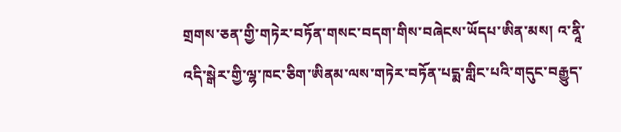གྲགས་ཅན་གྱི་གཏེར་བཏོན་གསང་བདག་གིས་བཞེངས་ཡོདཔ་ཨིན་མས། འ་ནཱི་འདི་སྒེར་གྱི་ལྷ་ཁང་ཅིག་ཨིནམ་ལས་གཏེར་བཏོན་པདྨ་གླིང་པའི་གདུང་བརྒྱུད་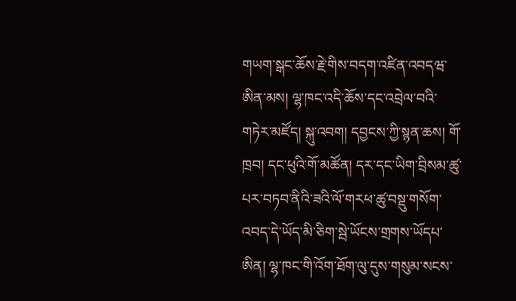གཡག་སྒང་ཆོས་རྗེ་གིས་བདག་འཛིན་འབདཝ་ཨིན་མས། ལྷ་ཁང་འདི་ཆོས་དང་འབྲེལ་བའི་གཏེར་མཛོད། སྐུ་འབག། དབྱངས་ཀྱི་སྙན་ཆས། གོ་ཁྲབ། དང་ཕུའི་གོ་མཚོན། དར་དང་ཡིག་བྲིསམ་ཚུ་པར་བཏབ་ནིའི་ཟའི་ལོ་གརཕ་ཚུ་བསྡུ་གསོག་འབད་དེ་ཡོད་མི་ཅིག་སྦེ་ཡོངས་གྲགས་ཡོདཔ་ཨིན། ལྷ་ཁང་གི་འོག་ཐོག་ལུ་དུས་གསུམ་སངས་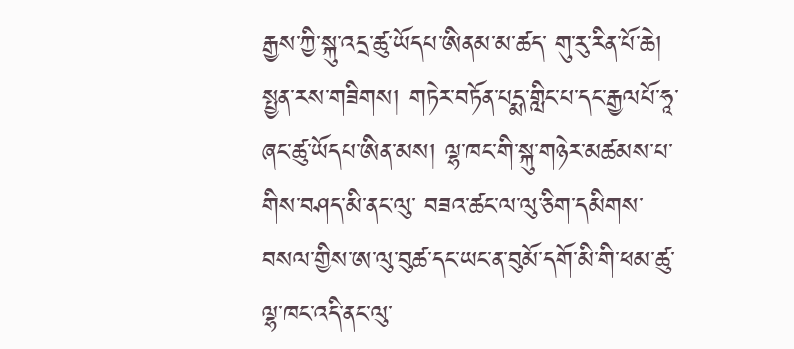རྒྱས་ཀྱི་སྐུ་འདྲ་ཚུ་ཡོདཔ་ཨིནམ་མ་ཚད་ གུ་རུ་རིན་པོ་ཆེ། སྤྱན་རས་གཟིགས། གཏེར་བཏོན་པདྨ་གླིང་པ་དང་རྒྱལཔོ་ཧཱ་ཞང་ཚུ་ཡོདཔ་ཨིན་མས། ལྷ་ཁང་གི་སྐུ་གཉེར་མཚམས་པ་གིས་བཤད་མི་ནང་ལུ་ བཟའ་ཚང་ལ་ལུ་ཅིག་དམིགས་བསལ་གྱིས་ཨ་ལུ་བུཚ་དང་ཡང་ན་བུམོ་དགོ་མི་གི་ཕམ་ཚུ་ལྷ་ཁང་འདི་ནང་ལུ་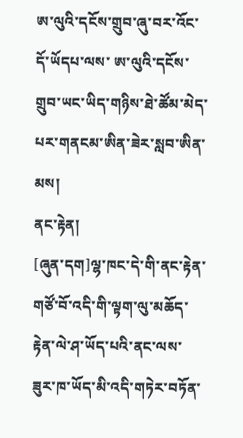ཨ་ལུའི་དངོས་གྲུབ་ཞུ་བར་འོང་དོ་ཡོདཔ་ལས་ ཨ་ལུའི་དངོས་གྲུབ་ཡང་ཡིད་གཉིས་ཐེ་ཚོམ་མེད་པར་གནངམ་ཨིན་ཟེར་སླབ་ཨིན་མས།
ནང་རྟེན།
[ཞུན་དག]ལྷ་ཁང་དེ་གི་ནང་རྟེན་གཙོ་བོ་འདི་གི་ལྟག་ལུ་མཆོད་རྟེན་ལེ་ཤ་ཡོད་པའི་ནང་ལས་ ཟུར་ཁ་ཡོད་མི་འདི་གཏེར་བཏོན་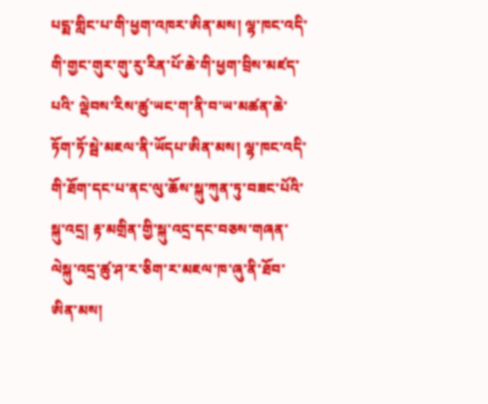པདྨ་གླིང་པ་གི་ཕྱག་འཁར་ཨིན་མས། ལྷ་ཁང་འདི་གི་གྱང་གུར་གུ་རུ་རིན་པོ་ཆེ་གི་ཕྱག་བྲིས་མཛད་པའི་ ལྡེབས་རིས་ཚུ་ཡང་ག་ནི་བ་ཡ་མཚན་ཆེ་ཏོག་ཏོ་སྦེ་མཇལ་ནི་ཡོདཔ་ཨིན་མས། ལྷ་ཁང་འདི་གི་ཐོག་དང་པ་ནང་ལུ་ཆོས་སྐུ་ཀུན་ཏུ་བཟང་པོའི་སྐུ་འདྲ། རྟ་མགྲིན་གྱི་སྐུ་འདྲ་དང་བཅས་གཞན་ལེསྐུ་འདྲ་ཚུ་ཤ་ར་ཅིག་ར་མཇལ་ཁ་ཞུ་ནི་ཐོབ་ཨིན་མས།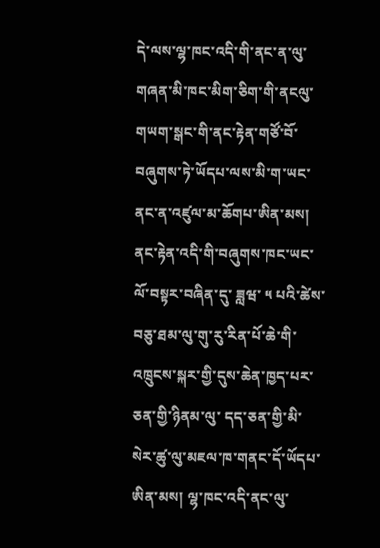དེ་ལས་ལྷ་ཁང་འདི་གི་ནང་ན་ལུ་གཞན་མི་ཁང་མིག་ཅིག་གི་ནངལུ་ གཡག་སྒང་གི་ནང་རྟེན་གཙོ་བོ་བཞུགས་ཏེ་ཡོདཔ་ལས་མི་ག་ཡང་ནང་ན་འཛུལ་མ་ཆོགཔ་ཨིན་མས། ནང་རྟེན་འདི་གི་བཞུགས་ཁང་ཡང་ལོ་བསྟར་བཞིན་དུ་ ཟླཝ་ ༥ པའི་ཚེས་བཅུ་ཐམ་ལུ་གུ་རུ་རིན་པོ་ཆེ་གི་འཁྲུངས་སྐར་གྱི་དུས་ཆེན་ཁྱད་པར་ཅན་གྱི་ཉིནམ་ལུ་ དད་ཅན་གྱི་མི་སེར་ཚུ་ལུ་མཇལ་ཁ་གནང་དོ་ཡོདཔ་ཨིན་མས། ལྷ་ཁང་འདི་ནང་ལུ་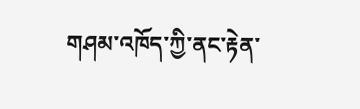གཤམ་འཁོད་ཀྱི་ནང་རྟེན་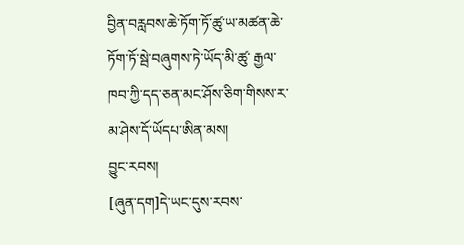བྱིན་བརླབས་ཆེ་ཏོག་ཏོ་ཚུ་ཡ་མཚན་ཆེ་ཏོག་ཏོ་སྦེ་བཞུགས་ཏེ་ཡོད་མི་ཚུ་ རྒྱལ་ཁབ་ཀྱི་དད་ཅན་མང་ཤོས་ཅིག་གིསས་ར་མ་ཤེས་དོ་ཡོདཔ་ཨིན་མས།
བྱུང་རབས།
[ཞུན་དག]དེ་ཡང་དུས་རབས་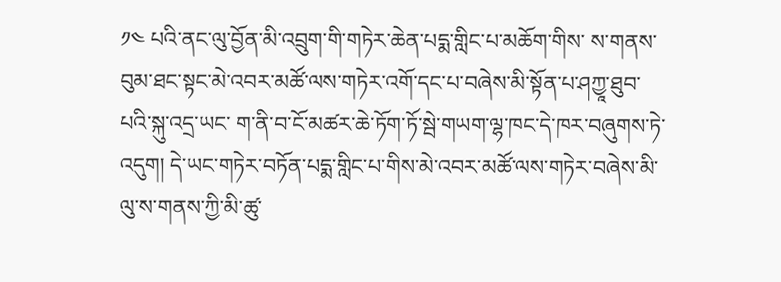༡༤ པའི་ནང་ལུ་བྱོན་མི་འབྲུག་གི་གཏེར་ཆེན་པདྨ་གླིང་པ་མཆོག་གིས་ ས་གནས་བུམ་ཐང་སྟང་མེ་འབར་མཚོ་ལས་གཏེར་འགོ་དང་པ་བཞེས་མི་སྟོན་པ་ཤཀྱཱ་ཐུབ་པའི་སྐུ་འདྲ་ཡང་ ག་ནི་བ་ངོ་མཚར་ཆེ་ཏོག་ཏོ་སྦེ་གཡག་ལྷ་ཁང་དེ་ཁར་བཞུགས་ཏེ་འདུག། དེ་ཡང་གཏེར་བཏོན་པདྨ་གླིང་པ་གིས་མེ་འབར་མཚོ་ལས་གཏེར་བཞེས་མི་ལུ་ས་གནས་ཀྱི་མི་ཚུ་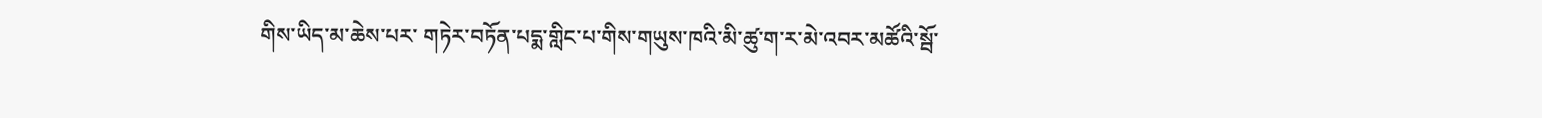གིས་ཡིད་མ་ཆེས་པར་ གཏེར་བཏོན་པདྨ་གླིང་པ་གིས་གཡུས་ཁའི་མི་ཚུ་ག་ར་མེ་འབར་མཚོའི་སྦོ་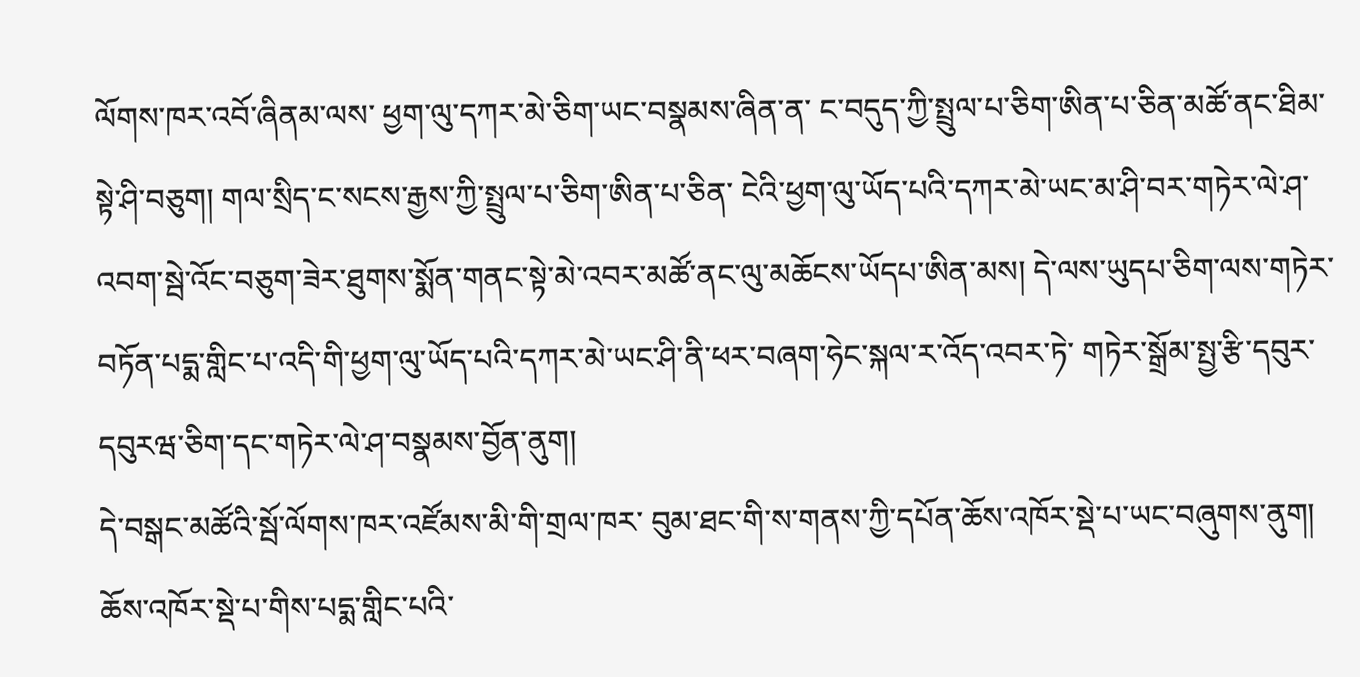ལོགས་ཁར་འབོ་ཞིནམ་ལས་ ཕྱག་ལུ་དཀར་མེ་ཅིག་ཡང་བསྣམས་ཞིན་ན་ ང་བདུད་ཀྱི་སྤྲུལ་པ་ཅིག་ཨིན་པ་ཅིན་མཚོ་ནང་ཐིམ་སྟེ་ཤི་བཅུག། གལ་སྲིད་ང་སངས་རྒྱས་ཀྱི་སྤྲུལ་པ་ཅིག་ཨིན་པ་ཅིན་ ངེའི་ཕྱག་ལུ་ཡོད་པའི་དཀར་མེ་ཡང་མ་ཤི་བར་གཏེར་ལེ་ཤ་འབག་སྦེ་འོང་བཅུག་ཟེར་ཐུགས་སྨོན་གནང་སྟེ་མེ་འབར་མཚོ་ནང་ལུ་མཆོངས་ཡོདཔ་ཨིན་མས། དེ་ལས་ཡུདཔ་ཅིག་ལས་གཏེར་བཏོན་པདྨ་གླིང་པ་འདི་གི་ཕྱག་ལུ་ཡོད་པའི་དཀར་མེ་ཡང་ཤི་ནི་ཕར་བཞག་ཧེང་སྐལ་ར་འོད་འབར་ཏེ་ གཏེར་སྒྲོམ་སྤྱ་རྩི་དབུར་དབུརཝ་ཅིག་དང་གཏེར་ལེ་ཤ་བསྣམས་བྱོན་ནུག།
དེ་བསྒང་མཚོའི་སྦོ་ལོགས་ཁར་འཛོམས་མི་གི་གྲལ་ཁར་ བུམ་ཐང་གི་ས་གནས་ཀྱི་དཔོན་ཆོས་འཁོར་སྡེ་པ་ཡང་བཞུགས་ནུག། ཆོས་འཁོར་སྡེ་པ་གིས་པདྨ་གླིང་པའི་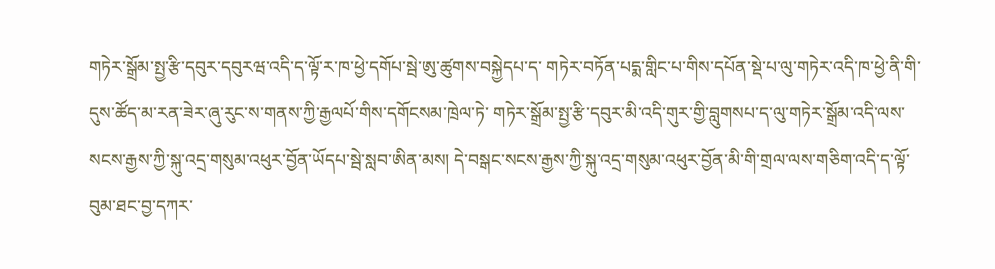གཏེར་སྒྲོམ་སྤྱ་རྩི་དབུར་དབུརཝ་འདི་ད་ལྟོ་ར་ཁ་ཕྱེ་དགོཔ་སྦེ་ཨུ་ཚུགས་བསྐྱེདཔ་ད་ གཏེར་བཏོན་པདྨ་གླིང་པ་གིས་དཔོན་སྡེ་པ་ལུ་གཏེར་འདི་ཁ་ཕྱེ་ནི་གི་དུས་ཚོད་མ་རན་ཟེར་ཞུ་རུང་ས་གནས་ཀྱི་རྒྱལཔོ་གིས་དགོངསམ་ཁྲེལ་ཏེ་ གཏེར་སྒྲོམ་སྤྱ་རྩི་དབུར་མི་འདི་གུར་གྱི་བླུགསཔ་ད་ལུ་གཏེར་སྒྲོམ་འདི་ལས་སངས་རྒྱས་ཀྱི་སྐུ་འདྲ་གསུམ་འཕུར་བྱོན་ཡོདཔ་སྦེ་སླབ་ཨིན་མས། དེ་བསྒང་སངས་རྒྱས་ཀྱི་སྐུ་འདྲ་གསུམ་འཕུར་བྱོན་མི་གི་གྲལ་ལས་གཅིག་འདི་ད་ལྟོ་བུམ་ཐང་བྱ་དཀར་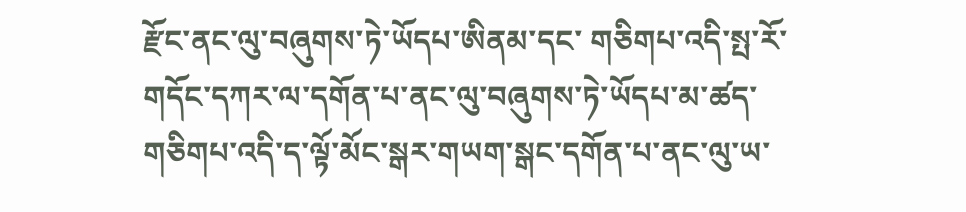རྫོང་ནང་ལུ་བཞུགས་ཏེ་ཡོདཔ་ཨིནམ་དང་ གཅིགཔ་འདི་སྤ་རོ་གདོང་དཀར་ལ་དགོན་པ་ནང་ལུ་བཞུགས་ཏེ་ཡོདཔ་མ་ཚད་ གཅིགཔ་འདི་ད་ལྟོ་མོང་སྒར་གཡག་སྒང་དགོན་པ་ནང་ལུ་ཡ་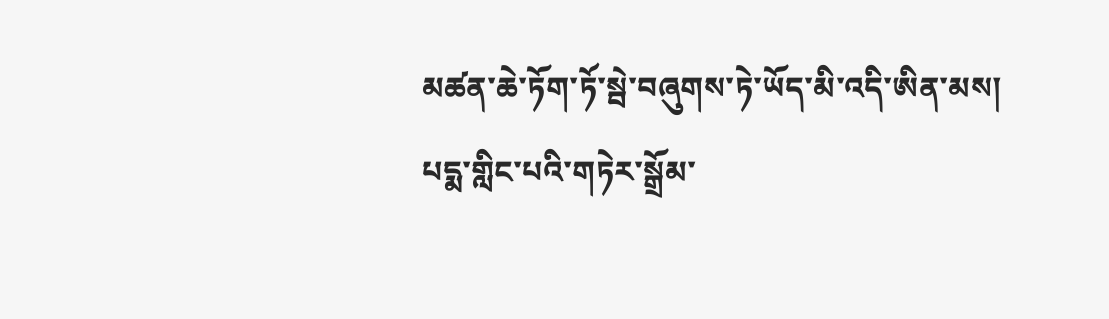མཚན་ཆེ་ཏོག་ཏོ་སྦེ་བཞུགས་ཏེ་ཡོད་མི་འདི་ཨིན་མས།
པདྨ་གླིང་པའི་གཏེར་སྒྲོམ་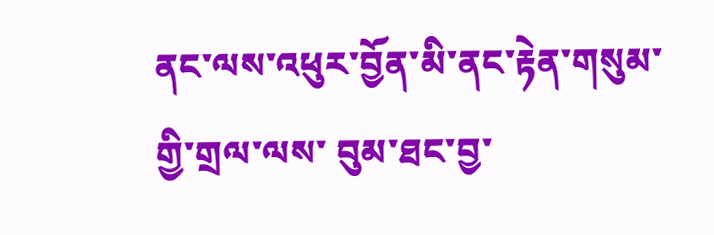ནང་ལས་འཕུར་བྱོན་མི་ནང་རྟེན་གསུམ་གྱི་གྲལ་ལས་ བུམ་ཐང་བྱ་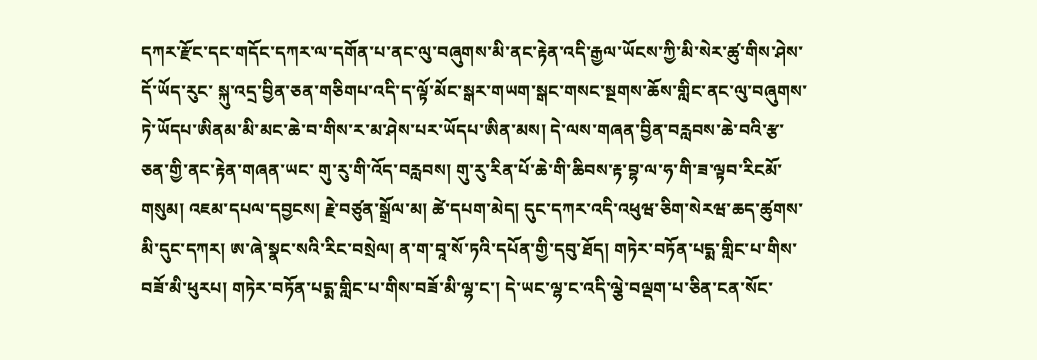དཀར་རྫོང་དང་གདོང་དཀར་ལ་དགོན་པ་ནང་ལུ་བཞུགས་མི་ནང་རྟེན་འདི་རྒྱལ་ཡོངས་ཀྱི་མི་སེར་ཚུ་གིས་ཤེས་དོ་ཡོད་རུང་ སྐུ་འདྲ་བྱིན་ཅན་གཅིགཔ་འདི་ད་ལྟོ་མོང་སྒར་གཡག་སྒང་གསང་སྔགས་ཆོས་གླིང་ནང་ལུ་བཞུགས་ཏེ་ཡོདཔ་ཨིནམ་མི་མང་ཆེ་བ་གིས་ར་མ་ཤེས་པར་ཡོདཔ་ཨིན་མས། དེ་ལས་གཞན་བྱིན་བརླབས་ཆེ་བའི་རྩ་ཅན་གྱི་ནང་རྟེན་གཞན་ཡང་ གུ་རུ་གི་འོད་བརླབས། གུ་རུ་རིན་པོ་ཆེ་གི་ཆིབས་རྟ་བྷ་ལ་ཧ་གི་ཟ་ལྟབ་རིངམོ་གསུམ། འཇམ་དཔལ་དབྱངས། རྗེ་བཙུན་སྒྲོལ་མ། ཚེ་དཔག་མེད། དུང་དཀར་འདི་འཕུཝ་ཅིག་སེརཝ་ཆད་ཚུགས་མི་དུང་དཀར། ཨ་ཞེ་སྣང་སའི་རིང་བསྲེལ། ན་ག་བཱ་སོ་ཏའི་དཔོན་གྱི་དབུ་ཐོད། གཏེར་བཏོན་པདྨ་གླིང་པ་གིས་བཟོ་མི་ཕུརཔ། གཏེར་བཏོན་པདྨ་གླིང་པ་གིས་བཟོ་མི་ལྷ་ང་། དེ་ཡང་ལྷ་ང་འདི་ལྕེ་བལྡག་པ་ཅིན་ངན་སོང་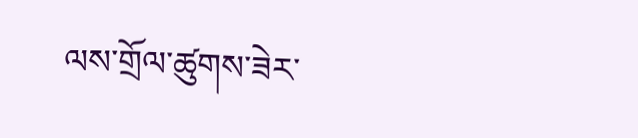ལས་གྲོལ་ཚུགས་ཟེར་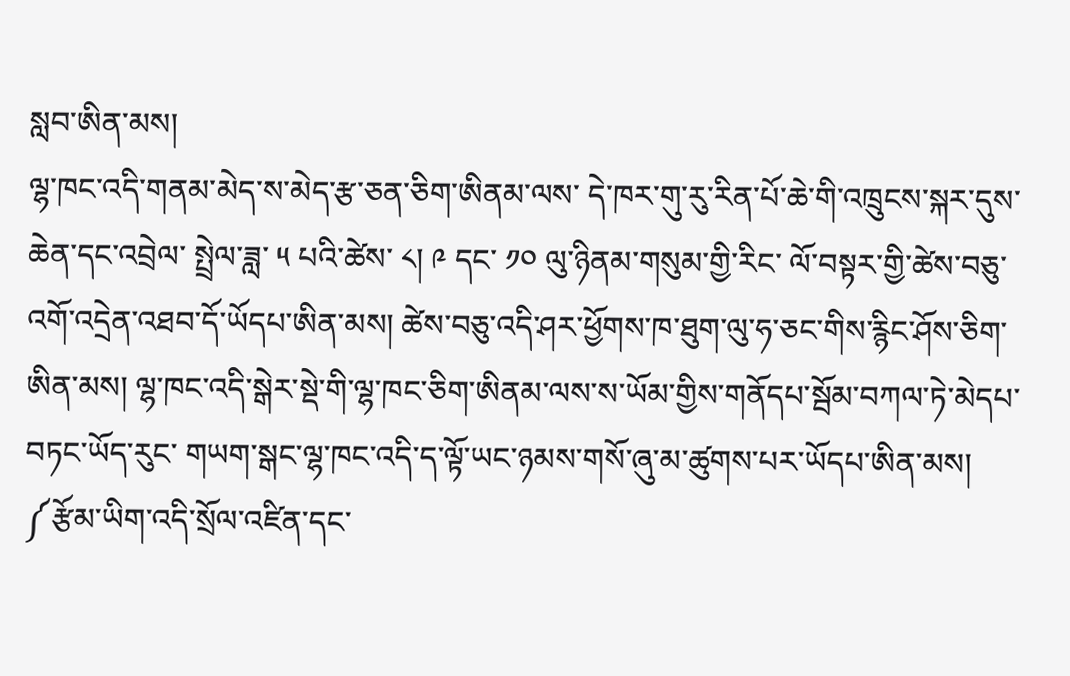སླབ་ཨིན་མས།
ལྷ་ཁང་འདི་གནམ་མེད་ས་མེད་རྩ་ཅན་ཅིག་ཨིནམ་ལས་ དེ་ཁར་གུ་རུ་རིན་པོ་ཆེ་གི་འཁྲུངས་སྐར་དུས་ཆེན་དང་འབྲེལ་ སྤྲེལ་ཟླ་ ༥ པའི་ཚེས་ ༨། ༩ དང་ ༡༠ ལུ་ཉིནམ་གསུམ་གྱི་རིང་ ལོ་བསྟར་གྱི་ཚེས་བཅུ་འགོ་འདྲེན་འཐབ་དོ་ཡོདཔ་ཨིན་མས། ཚེས་བཅུ་འདི་ཤར་ཕྱོགས་ཁ་ཐུག་ལུ་ཧ་ཅང་གིས་རྙིང་ཤོས་ཅིག་ཨིན་མས། ལྷ་ཁང་འདི་སྒེར་སྡེ་གི་ལྷ་ཁང་ཅིག་ཨིནམ་ལས་ས་ཡོམ་གྱིས་གནོདཔ་སྦོམ་བཀལ་ཏེ་མེདཔ་བཏང་ཡོད་རུང་ གཡག་སྒང་ལྷ་ཁང་འདི་ད་ལྟོ་ཡང་ཉམས་གསོ་ཞུ་མ་ཚུགས་པར་ཡོདཔ་ཨིན་མས།
༼རྩོམ་ཡིག་འདི་སྲོལ་འཛིན་དང་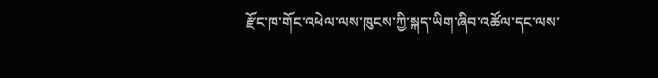རྫོང་ཁ་གོང་འཕེལ་ལས་ཁུངས་ཀྱི་སྐད་ཡིག་ཞིབ་འཚོལ་དང་ལས་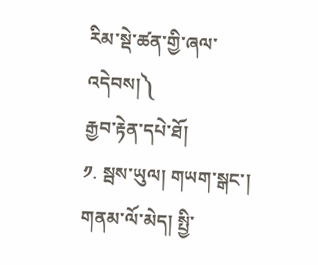རིམ་སྡེ་ཚན་གྱི་ཞལ་འདེབས།༽
རྒྱབ་རྟེན་དཔེ་ཐོ།
༡. སྦས་ཡུལ། གཡག་སྒང་། གནམ་ལོ་མེད། སྤྱི་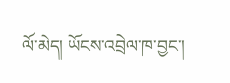ལོ་མེད། ཡོངས་འབྲེལ་ཁ་བྱང་།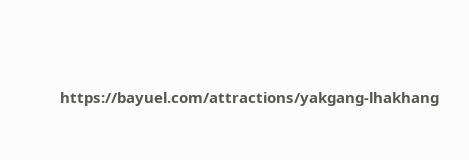https://bayuel.com/attractions/yakgang-lhakhang